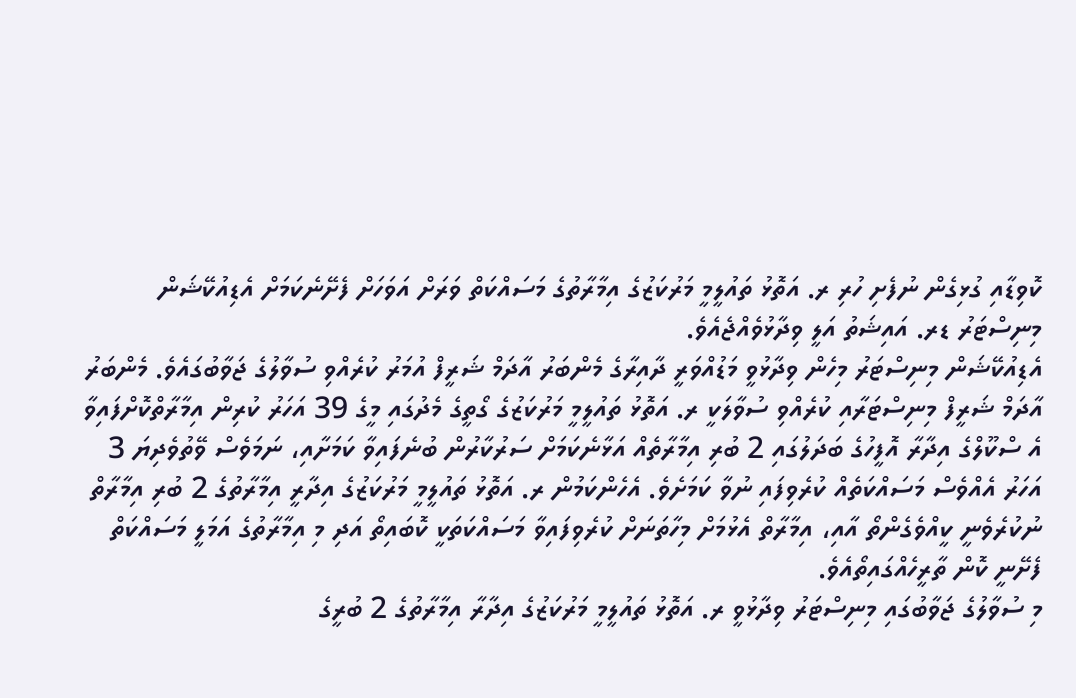ކޮވިޑާއި ގުޅިގެން ނުފެށި ހުރި ރ. އަތޮޅު ތައުލީމީ މަރުކަޒުގެ އިމާރާތުގެ މަސައްކަތް ވަރަށް އަވަހަށް ފެށޭނެކަމަށް އެޑިއުކޭޝަން މިނިސްޓަރު ޑރ. އައިޝަތު އަލީ ވިދާޅުވެއްޖެއެވެ.
އެޑިއުކޭޝަން މިނިސްޓަރު މިހެން ވިދާޅުވީ މަޑުއްވަރީ ދާއިރާގެ މެންބަރު އާދަމް ޝަރީފް އުމަރު ކުރެއްވި ސުވާލުގެ ޖަވާބުގައެވެ. މެންބަރު އާދަމް ޝަރީފް މިނިސްޓަރާއި ކުރެއްވި ސުވާލަކީ ރ. އަތޮޅު ތައުލީމީ މަރުކަޒުގެ ގޯތީގެ މެދުގައި މީގެ 39 އަހަރު ކުރިން އިމާރާތްކޮށްފައިވާ އެ ސްކޫލްގެ އިދާރާ އޮފީހުގެ ބަދަލުގައި 2 ބުރި އިމާރާތެއް އަޅާނެކަމަށް ސަރުކާރުން ބުނެފައިވާ ކަމަށާއި، ނަމަވެސް ވޭތުވެދިޔަ 3 އަހަރު އެއްވެސް މަސައްކަތެއް ކުރެވިފައި ނުވާ ކަމަށެވެ. އެހެންކަމުން ރ. އަތޮޅު ތައުލީމީ މަރުކަޒުގެ އިދާރީ އިމާރާތުގެ 2 ބުރި އިމާރާތް ނުކުރެވެނީ ކީއްވެގެންތޯ އާއި، އިމާރާތް އެޅުމަށް މިހާތަނަށް ކުރެވިފައިވާ މަސައްކަތަކީ ކޮބައިތޯ އަދި މި އިމާރާތުގެ އަމަލީ މަސައްކަތް ފެށޭނީ ކޮން ތާރީހެއްގައިތޯއެވެ.
މި ސުވާލުގެ ޖަވާބުގައި މިނިސްޓަރު ވިދާޅުވީ ރ. އަތޮޅު ތައުލީމީ މަރުކަޒުގެ އިދާރާ އިމާރާތުގެ 2 ބުރީގެ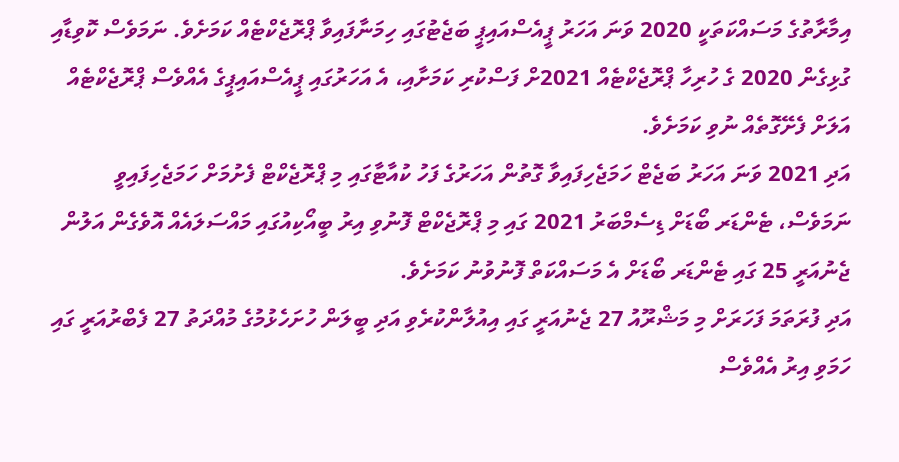އިމާރާތުގެ މަސައްކަތަކީ 2020 ވަނަ އަހަރު ޕީއެސްއައިޕީ ބަޖެޓުގައި ހިމަނާފައިވާ ޕްރޮޖެކްޓެއް ކަމަށެވެ. ނަމަވެސް ކޮވިޑާއި ގުޅިގެން 2020 ގެ ހުރިހާ ޕްރޮޖެކްޓެއް 2021ށް ފަސްކުރި ކަމަށާއި، އެ އަހަރުގައި ޕީއެސްއައިޕީގެ އެއްވެސް ޕްރޮޖެކްޓެއް އަލަށް ފެށޭގޮތެއް ނުވި ކަމަށެވެ.
އަދި 2021 ވަނަ އަހަރު ބަޖެޓް ހަމަޖެހިފައިވާ ގޮތުން އަހަރުގެ ފަހު ކުއާޓާގައި މި ޕްރޮޖެކްޓް ފެށުމަށް ހަމަޖެހިފައިވީ ނަމަވެސް، ޓެންޑަރ ބޯޑަށް ޑިސެމްބަރު 2021 ގައި މި ޕްރޮޖެކްޓް ފޮނުވި އިރު ބީއޯކިއުގައި މައްސަލައެއް އޮވެގެން އަލުން ޖެނުއަރީ 25 ގައި ޓެންޑަރ ބޯޑަށް އެ މަސައްކަތް ފޮނުވުނު ކަމަށެވެ.
އަދި ފުރަތަމަ ފަހަރަށް މި މަޝްރޫއު 27 ޖެނުއަރީ ގައި އިއުލާންކުރެވި އަދި ބީލަން ހުށަހެޅުމުގެ މުއްދަތު 27 ފެބްރުއަރީ ގައި ހަމަވި އިރު އެއްވެސް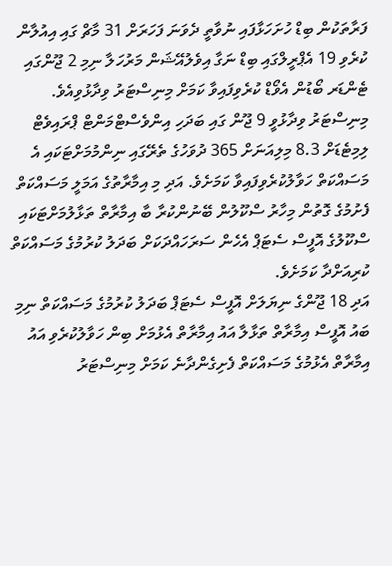ފަރާތަކުން ބިޑް ހުށަހަޅާފައި ނުވާތީ ދެވަނަ ފަހަރަށް 31 މާޗް ގައި އިއުލާން ކުރެވި 19 އެޕްރީލްގައި ބިޑް ނަގާ އިވެލުއޭޝަން މަރުހަލާ ނިމި 2 ޖޫންގައި ޓެންޑަރ ބޯޑުން އެވޯޑް ކުރެވިފައިވާ ކަމަށް މިނިސްޓަރު ވިދާޅުވިއެވެ.
މިނިސްޓަރު ވިދާޅުވީ 9 ޖޫން ގައި ބަދަހި އިންވެސްޓްމަންޓް ޕްރައިވެޓް ލިމިޓެޑަށް 8.3 މިލިއަނަށް 365 ދުވަހުގެ ތެރޭގައި ނިންމުމަށްޓަކައި އެ މަސައްކަތް ހަވާލުކުރެވިފައިވާ ކަމަށެވެ. އަދި މި އިމާރާތުގެ އަމަލީ މަސައްކަތް ފެށުމުގެ ގޮތުން މިހާރު ސްކޫލުން ބޭނުންކުރާ ބާ އިމާރާތް ތަޅާލުމަށްޓަކައި ސްކޫލުގެ އޮފީސް ސެޓަޕް އެހެން ސަރަހައްދަކަށް ބަދަލު ކުރުމުގެ މަސައްކަތް ކުރިއަށްދާ ކަމަށެވެ.
އަދި 18 ޖޫންގެ ނިޔަލަށް އޮފީސް ސެޓަޕް ބަދަލު ކުރުމުގެ މަސައްކަތް ނިމި ބައު އޮފީސް އިމާރާތް ތަޅާލާ އައު އިމާރާތް އެޅުމަށް ބިން ހަވާލުކުރެވި އައު އިމާރާތް އެޅުމުގެ މަސައްކަތް ފެށިގެންދާނެ ކަމަށް މިނިސްޓަރު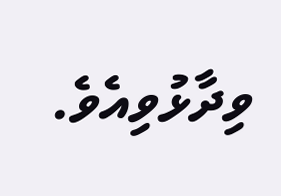ވިދާޅުވިއެވެ.